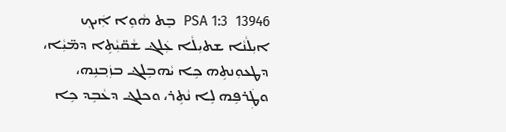13946  PSA 1:3  ܒܸܬ ܗܵܘܹܐ ܐܲܝܟ݂ ܐܝܼܠܵܢܵܐ ܫܬܝܼܠܵܐ ܥܲܠܔ ܫܵܩ̈ܝܼܵܬܹ‌ܐ ܕܡ̈ܝܼܵܐ، ܕܛܥܘܼܢܬܹܗ ܟܹܐ ܝܵܗܒܹܠܔ ܒܙܲܒ݂ܢܹܗ، ܘܛܲܪܦܹܗ ܠܹܐ ܢܵܬܹܪ، ܘܟܠܔ ܕܥܵܒܹܕ ܟܹܐ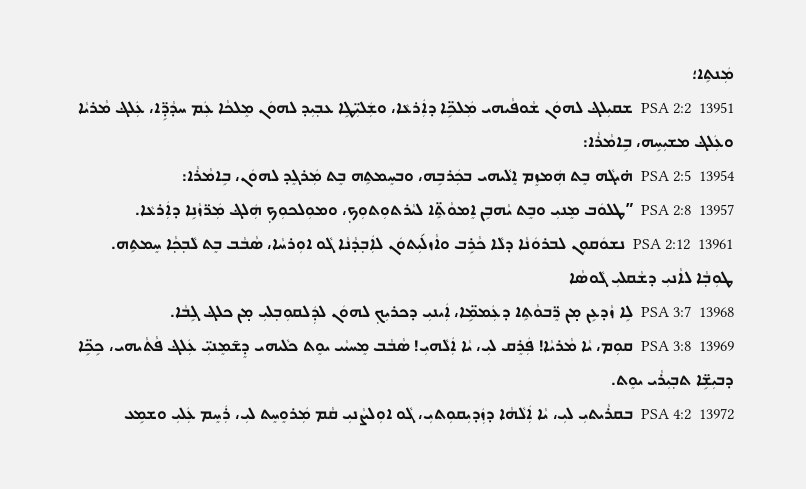ܡܲܢܬܹ‌ܐ؛
13951  PSA 2:2  ܫܩܝܼܠܔ ܠܗܘܿܢ ܫܵܘܦܵܝܗ‌ܝ ܡܲܠܟܹ̈ܐ ܕܐܲܪܥܵܐ، ܘܫܲܠܝܼ̈ܛܹܐ ܥܒ݂ܝܼܕ ܠܗܘܿܢ ܡܸܠܟܵܐ ܥܲܡ ܚܕܵܕܹ̈ܐ، ܥܲܠܔ ܡܵܪܝܵܐ ܘܥܲܠܔ ܡܫܝܼܚܹܗ، ܒܹܐܡܵܪܵܐ:
13954  PSA 2:5  ܗ̇ܝܓܵܗ ܒܸܬ ܗܲܡܙܸܡ ܐܸܠܵܝܗ‌ܝ ܒܟܲܪܒܹܗ، ܘܒܚܸܡܬܹܗ ܒܸܬ ܡܲܪܓܸܕ ܠܗܘܿܢ، ܒܹܐܡܵܪܵܐ:
13957  PSA 2:8  ”ܛܠܘܿܒ ܡܸܢܝܼ ܘܒܸܬ ܝܵܗܒܹܢ ܐܸܡܘܵܬܹ̈‌ܐ ܠܝܵܪܬܘܼܬܘܼܟ݂، ܘܡܘܼܠܟܘܼܟ݂ ܗܲܠܔ ܡܲܪ̈ܙܵܢܹܐ ܕܐܲܪܥܵܐ.
13961  PSA 2:12  ܢܫܘܿܩܘܼܢ ܠܒܪܘܿܢܵܐ ܕܠܵܐ ܟܵܪܹܒ ܘܐܵܙܠ݇ܝܼܬܘܿܢ ܠܐܲܒ݂ܕܵܢܵܐ ܓܵܘ ܐܘܼܪܚܵܐ، ܣܵܒܵܒ ܒܸܬ ܠܵܒ݂ܟ݂ܵܐ ܚܸܡܬܹܗ. ܛܘܼܒ݂ܵܐ ܠܐܵܢܝܼ ܕܫܵܩܠܝܼ ܓܵܘܣܵܐ
13968  PSA 3:7  ܠܹܐ ܙܵܕܥܹܢ ܡ̣ܢ ܪܸ̈ܒܘܵܬܹ‌ܐ ܕܥܲܡܡܹ̈ܐ، ܐܲܝܢܝܼ ܕܟܪܝܼܟ݂ ܠܗܘܿܢ ܠܕܲܠܩܘܼܒ݂ܠܝܼ ܡ̣ܢ ܟܠܔ ܓܹܒܵܐ.
13969  PSA 3:8  ܩܘܼܡ، ܝܵܐ ܡܵܪܝܵܐ! ܦܲܪܸܩ ܠܝܼ، ܝܵܐ ܐܲܠܵܗ‌ܝܼ! ܣܵܒܵܒ ܡܸܚܝܵܝ ܝܘܸܬ ܟܠܵܝܗ‌ܝ ܕܸܫ̃ܡܸܢܝܼ̈ ܥܲܠܔ ܦܵܬܵܝܗ‌ܝ، ܟܹܟܹ̈ܐ ܕܒܝܼܫܹ̈ܐ ܬܒ݂ܝܼܪܵܝ ܝܘܸܬ.
13972  PSA 4:2  ܒܩܪܵܝܬ‌ܝܼ ܠܝܼ، ܝܵܐ ܐܲܠܵܗܵܐ ܕܙܲܕܝܼܩܘܼܬ‌ܝܼ، ܓܵܘ ܐܘܼܠܨܵܢܝܼ ܩܵܡ ܡܲܪܘܸܚܸܬ ܠܝܼ، ܪܲܚܸܡ ܥܲܠܝܼ ܘܫܡܹܥ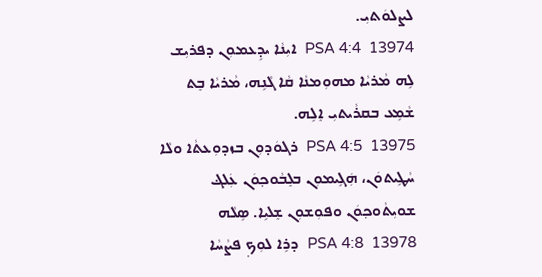ܠܨܠܘܿܬ‌ܝܼ.
13974  PSA 4:4  ܐܝܼܢܵܐ ܝܕܹܥܡܘܼܢ ܕܦܪܝܼܫ ܠܹܗ ܡܵܪܝܵܐ ܡܗܘܼܡܢܵܐ ܩܵܐ ܓܵܢܹܗ، ܡܵܪܝܵܐ ܒܸܬ ܫܵܡܹܥ ܒܩܪܵܝܬ‌ܝܼ ܐܸܠܹܗ.
13975  PSA 4:5  ܪܓܘܿܕܘܼܢ ܒܙܕܘܼܥܬܵ‌ܐ ܘܠܵܐ ܚܵܛܹܝܬܘܿܢ، ܗܲܓܹܝܡܘܼܢ ܒܠܸܒܵܘܟ݂ܘܿܢ ܥܲܠܔ ܫܘܝܼܬܵܘܟ݂ܘܿܢ ܘܦܘܼܫܘܼܢ ܫܸܠܝܹܐ. ܣܹܠܵܗ
13978  PSA 4:8  ܕܪܹܐ ܠܘܼܟ݂ ܦܨܵܚܵܐ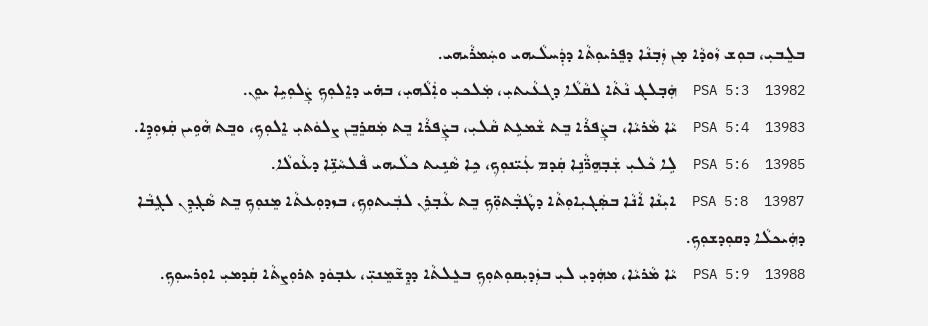ܒܠܸܒܝܼ، ܒܘܼܫ ܙܵܘܕܵܐ ܡ̣ܢ ܙܲܒ݂ܢܵܐ ܕܦܸܪܝܘܼܬܵ‌ܐ ܕܕܲܚܠܵܝܗ‌ܝ ܘܚܲܡܪܵܝܗ‌ܝ.
13982  PSA 5:3  ܗܲܒ݂ܠܔ ܢܵܬܵ‌ܐ ܠܩܵܠܵܐ ܕܓܥܵܝܬ‌ܝܼ، ܡܲܠܟܝܼ ܘܐܲܠܵܗ‌ܝܼ، ܒܗ̇ܝ ܕܐܸܠܘܼܟ݂ ܨܲܠܘܼܝܹܐ ܝܘܸܢ.
13983  PSA 5:4  ܝܵܐ ܡܵܪܝܵܐ، ܒܨܲܦܪܵܐ ܒܸܬ ܫܵܡܥܹܬ ܩܵܠܝܼ، ܒܨܲܦܪܵܐ ܒܸܬ ܡܲܩܪܸܒܸܢ ܨܠܘܿܬ‌ܝܼ ܐܸܠܘܼܟ݂، ܘܒܸܬ ܗܵܘܹܝܢ ܩܲܙܘܼܕܹܐ.
13985  PSA 5:6  ܠܹܐ ܟܵܠܝܼ ܫܲܒ݂ܗܸܪ̈ܵܢܹܐ ܩܲܕܡ ܥܲܝ̈ܢܘܼܟ݂، ܟܹܐ ܣܵܢܹܝܬ ܟܠܵܝܗ‌ܝ ܦܵܠܚܵܢܹ̈ܐ ܕܥܵܘܠܵܐ.
13987  PSA 5:8  ܐܝܼܢܵܐ ܐܵܢܵܐ ܒܣܲܓܝܼܐܘܼܬܵ‌ܐ ܕܛܵܒ݂ܵܬܘܼ̈ܟ݂ ܒܸܬ ܥܵܒ݂ܪܹܢ ܠܒܲܝܬܘܼܟ݂، ܒܙܕܘܼܥܬܵ‌ܐ ܡܸܢܘܼܟ݂ ܒܸܬ ܣܵܓ݂ܕܹܢ ܠܓܹܒܵܐ ܕܗܲܝܟܠܵܐ ܕܩܘܼܕܫܘܼܟ݂.
13988  PSA 5:9  ܝܵܐ ܡܵܪܝܵܐ، ܡܗܲܕܝܼ ܠܝܼ ܒܙܲܕܝܼܩܘܼܬܘܼܟ݂ ܒܥܸܠܬܵ‌ܐ ܕܕܸܫ̃ܡܸܢܝܼ̈، ܥܒ݂ܘܿܕ ܬܪܘܼܨܬܵ‌ܐ ܩܲܕܡܝܼ ܐܘܼܪܚܘܼܟ݂.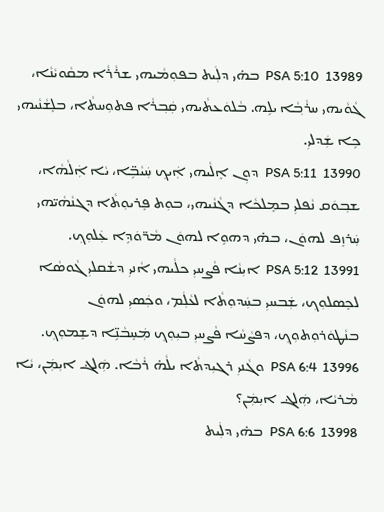13989  PSA 5:10  ܒܗ̇ܝ ܕܠܲܝܬ ܒܦܘܼܡܵܝܗ‌ܝ ܫܪܵܪܵܐ ܡܩܵܘܝܵܢܵܐ، ܓܵܘܵܝܗ‌ܝ ܚܪܵܒ݂ܵܐ ܝܠܹܗ. ܒܵܠܘܿܥܬܵܝܗ‌ܝ ܩܲܒ݂ܪܵܐ ܦܬܘܼܚܬܵ‌ܐ، ܒܠܸܫܵܢܵܝܗ‌ܝ ܟܹܐ ܫܲܕܠܝܼ.
13990  PSA 5:11  ܕܘܼܢ ܐܸܠܵܝܗ‌ܝ ܐܲܝܟ݂ ܚܲܝܵܒܹ̈ܐ، ܝܵܐ ܐܲܠܵܗܵܐ، ܫܒ݂ܘܿܩ ܢܵܦܠܝܼ ܒܡܸܠܟܵܐ ܕܓܵܢܵܝܗ‌ܝ، ܒܘܼܬ ܦܸܪܝܘܼܬܵ‌ܐ ܕܓܢܵܗܵܝ̈ܗ‌ܝ ܚܲܪܙܸܦ ܠܗܘܿܢ، ܒܗ̇ܝ ܕܗܘܹܐ ܠܗܘܿܢ ܡܵܪ̈ܘܿܕܹܐ ܥܲܠܘܼܟ݂.
13991  PSA 5:12  ܐܝܼܢܵܐ ܦܵܨܚܝܼ ܟܠܵܝܗ‌ܝ ܐܵܢܝܼ ܕܫܵܩܠܝܼ ܓܵܘܣܵܐ ܠܟܸܣܠܘܼܟ݂، ܫܲܒܚܝܼ ܒܚܲܕܘܼܬܵ‌ܐ ܠܥܵܠܲܡ، ܘܟܲܣܝܼ ܠܗܘܿܢ ܒܢܵܛܘܿܪܘܼܬܘܼܟ݂، ܕܦܨܵܚܵܐ ܦܵܨܚܝܼ ܒܝܼܘܼܟ݂ ܡܲܚܸܒܵܢܹ̈ܐ ܕܫܸܡܘܼܟ݂.
13996  PSA 6:4  ܘܓܵܢܝܼ ܪܓܝܼܕܬܵ‌ܐ ܝܠܵܗ̇ ܪܵܒܵܐ. ܗܲܠܔ ܐܝܼܡܲܢ، ܝܵܐ ܡܵܪܝܵܐ، ܗܲܠܔ ܐܝܼܡܲܢ؟
13998  PSA 6:6  ܒܗ̇ܝ ܕܠܲܝܬ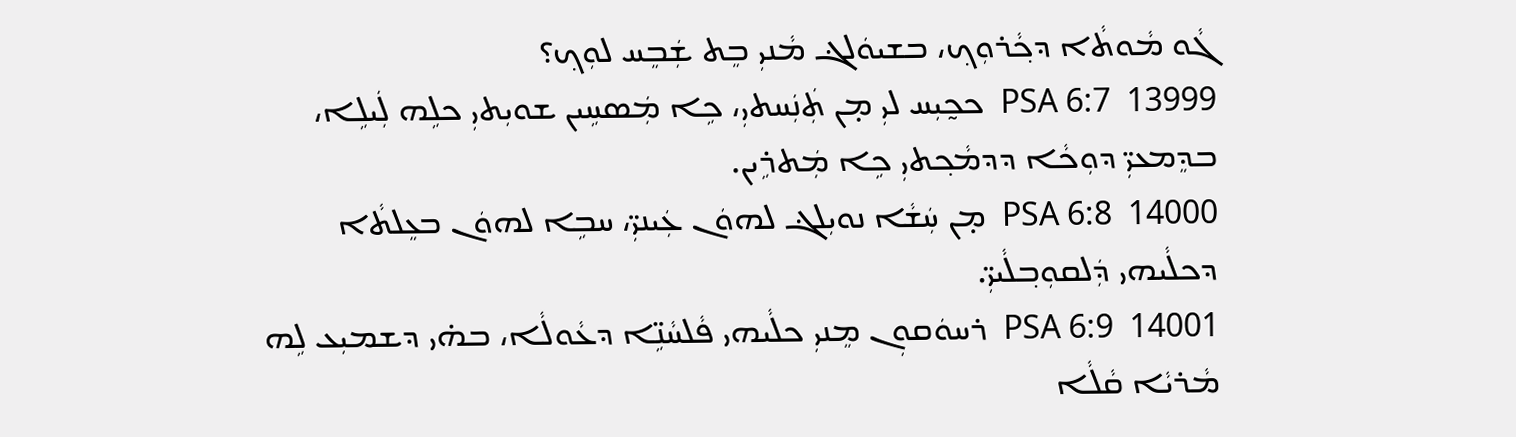ܓܵܘ ܡܵܘܬܵ‌ܐ ܕܟ݂ܵܪܘܼܟ݂، ܒܫܝܘܿܠܔ ܡܵܢܝܼ ܒܸܬ ܫܲܒܸܚ ܠܘܼܟ݂؟
13999  PSA 6:7  ܟܟ̰ܝܼܚ ܠܝܼ ܡ̣ܢ ܬܲܢܲܚܬ‌ܝܼ، ܟܹܐ ܡܲܣܚܹܝܢ ܫܘܝܼܬ‌ܝܼ ܟܠܹܗ ܠܲܝܠܹܐ، ܒܕܸܡܥܝܼ̈ ܕܘܼܟܵܐ ܕܕܡܵܟ݂ܬ‌ܝܼ ܟܹܐ ܡܲܬܪܹܝܢ.
14000  PSA 6:8  ܡ̣ܢ ܚܲܫܵܐ ܢܘܝܼܠܔ ܠܗܘܿܢ ܥܲܝܢܝܼ̈، ܚܒܹܐ ܠܗܘܿܢ ܒܥܸܠܬܵ‌ܐ ܕܟܠܵܝܗ‌ܝ ܕܲܠܩܘܼܒ݂ܠܵܝܝܼ̈.
14001  PSA 6:9  ܪܚܘܿܩܘܼܢ ܡܸܢܝܼ ܟܠܵܝܗ‌ܝ ܦܵܠܚܵܢܹ̈ܐ ܕܥܵܘܠܵܐ، ܒܗ̇ܝ ܕܫܡܝܼܥ ܠܹܗ ܡܵܪܝܵܐ ܩܵܠܵܐ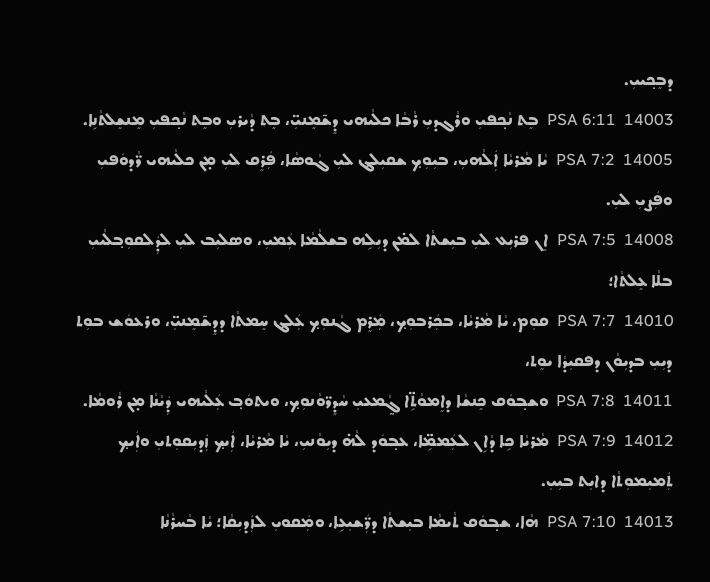ܕܒܸܟ݂ܝܝܼ.
14003  PSA 6:11  ܒܸܬ ܢܵܟ݂ܦܝܼ ܘܪܵܓܕܝܼ ܪܵܒܵܐ ܟܠܵܝܗ‌ܝ ܕܸܫ̃ܡܸܢܝܼ̈، ܒܸܬ ܕܵܝܪܝܼ ܘܒܸܬ ܢܵܟ݂ܦܝܼ ܡܸܢܫܸܠܬܵܢܹܐ.
14005  PSA 7:2  ܝܵܐ ܡܵܪܝܵܐ ܐܲܠܵܗ‌ܝܼ، ܒܝܼܘܼܟ݂ ܫܩܝܼܠܔ ܠܝܼ ܓܵܘܣܵܐ، ܦܲܪܸܩ ܠܝܼ ܡ̣ܢ ܟܠܵܝܗ‌ܝ ܪ̈ܵܕܘܿܦܝܼ ܘܦܲܨܝܼ ܠܝܼ.
14008  PSA 7:5  ܐܸܢ ܦܪܝܼܥ ܠܝܼ ܒܝܼܫܬܵ‌ܐ ܠܡ̇ܢ ܕܝܼܠܹܗ ܒܫܠܵܡܵܐ ܥܲܡܝܼ، ܘܣܠܝܼܒ ܠܝܼ ܠܕܲܠܩܘܼܒ݂ܠܵܝܝܼ ܒܠܵܐ ܥܸܠܬܵ‌ܐ؛
14010  PSA 7:7  ܩܘܼܡ، ܝܵܐ ܡܵܪܝܵܐ، ܒܟܲܪܒܘܼܟ݂، ܡܲܪܸܡ ܓܵܢܘܼܟ݂ ܥܲܠܔ ܚܸܡܬܵ‌ܐ ܕܕܸܫ̃ܡܸܢܝܼ̈، ܘܪܥܘܿܫ ܒܘܼܬ ܕܝܼܝܼ ܒܕܝܼܘܵܢ ܕܦܩܝܼܕܵܐ ܝܘܸܬ،
14011  PSA 7:8  ܘܫܒ݂ܘܿܩ ܟܸܢܫܵܐ ܕܐܸܡܘܵܬܹ̈‌ܐ ܓ̰ܵܡܥܝܼ ܚܵܕܸܪ̈ܘܵܢܘܼܟ݂، ܘܝܬܘܿܒ݂ ܥܲܠܵܝܗ‌ܝ ܕܲܝܵܢܵܐ ܡ̣ܢ ܪܵܘܡܵܐ.
14012  PSA 7:9  ܡܵܪܝܵܐ ܟܹܐ ܕܵܐܹܢ ܠܥܲܡܡܹ̈ܐ، ܥܒ݂ܘܿܕ ܠܵܗ̇ ܕܝܼܘܵܢܝܼ، ܝܵܐ ܡܵܪܝܵܐ، ܐܲܝܟ݂ ܙܲܕܝܼܩܘܼܬ‌ܝܼ ܘܐܲܝܟ݂ ܬܲܡܝܼܡܘܼܬܵ‌ܐ ܕܐܝܼܬ ܒܝܼܝܼ.
14013  PSA 7:10  ܗܵܐ، ܫܒ݂ܘܿܩ ܬܵܝܡܵܐ ܒܝܼܫܬܵ‌ܐ ܕܪ̈ܲܫܝܼܥܹܐ، ܘܡܲܩܘܝܼ ܠܙܲܕܝܼܩܵܐ؛ ܝܵܐ ܒܵܚܪܵܢܵܐ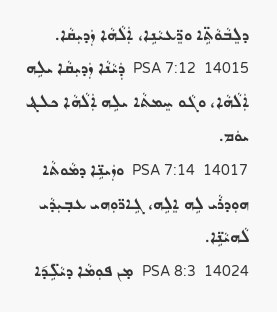ܕܠܸܒܵܘܵܬܹ̈‌ܐ ܘܪܸ̈ܥܝܵܢܹܐ، ܐܲܠܵܗܵܐ ܙܲܕܝܼܩܵܐ.
14015  PSA 7:12  ܕܲܝܵܢܵܐ ܙܲܕܝܼܩܵܐ ܝܠܹܗ ܐܲܠܵܗܵܐ، ܘܓܵܘ ܚܸܡܬܵ‌ܐ ܝܠܹܗ ܐܲܠܵܗܵܐ ܟܠܔ ܝܘܿܡ.
14017  PSA 7:14  ܘܙܲܝܢܹ̈ܐ ܕܡܵܘܬܵ‌ܐ ܗܘܼܕܪܵܝ ܠܹܗ ܐܸܠܹܗ، ܓܹܐܪ̈ܘܼܗ‌ܝ ܥܒ݂ܝܼܕܵܝ ܠܵܗܝܵܢܹ̈ܐ.
14024  PSA 8:3  ܡ̣ܢ ܦܘܼܡܵܐ ܕܝܵܠܹ̈ܕ݇ܐ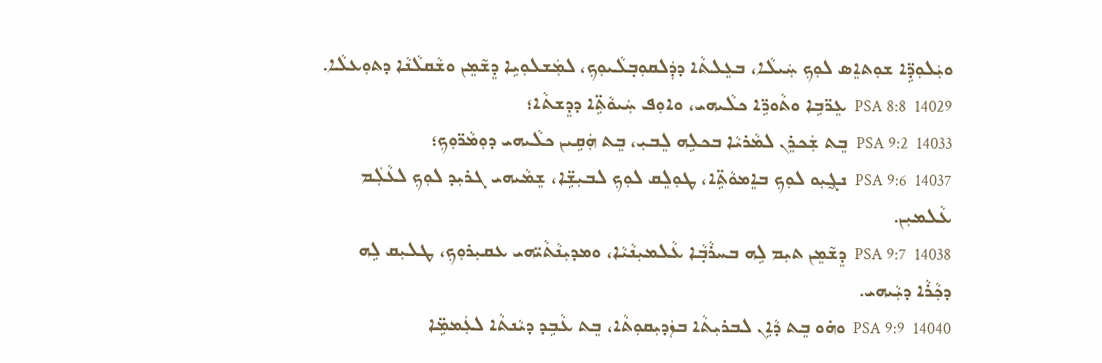ܘܝܲܠܘܼܕܹ̈ܐ ܫܘܼܬܐܸܣ ܠܘܼܟ݂ ܚܲܝܠܵܐ، ܒܥܸܠܬܵ‌ܐ ܕܕܲܠܩܘܼܒ݂ܠܵܝܘܼܟ݂، ܠܡܲܫܠܘܼܝܹܐ ܕܸܫ̃ܡܸܢ ܘܫܵܩܠܵܢܵܐ ܕܬܘܼܥܠܵܐ.
14029  PSA 8:8  ܥܸܪ̈ܒܹܐ ܘܬܵܘܪܹ̈ܐ ܟܠܵܝܗ‌ܝ، ܘܐܘܼܦ ܚܲܝܘܵܬܹ̈‌ܐ ܕܕܸܫܬܵ‌ܐ؛
14033  PSA 9:2  ܒܸܬ ܫܲܟܪܸܢ ܠܡܵܪܝܵܐ ܒܟܠܹܗ ܠܸܒܝܼ، ܒܸܬ ܗܲܩܹܝܢ ܟܠܵܝܗ‌ܝ ܕܘܼܡܵܪ̈ܘܼܟ݂؛
14037  PSA 9:6  ܢܓ̰ܝܼܘ ܠܘܼܟ݂ ܒܐܸܡܘܵܬܹ̈‌ܐ، ܛܘܼܠܸܩ ܠܘܼܟ݂ ܠܒܝܼܫܹ̈ܐ، ܫܸܡܵܝܗ‌ܝ ܓܪܝܼܕ ܠܘܼܟ݂ ܠܥܵܠܲܡ ܥܵܠܡܝܼܢ.
14038  PSA 9:7  ܕܸܫ̃ܡܸܢ ܬܝܼܡ ܠܹܗ ܒܚܪܵܒ݂ܵܐ ܥܵܠܡܝܼܢܵܝܵܐ، ܘܡܕܝܼܢܵܬܵܝ̈ܗ‌ܝ ܥܩܝܼܪܘܼܟ݂، ܛܠܝܼܩ ܠܹܗ ܕܟ݂ܵܪܵܐ ܕܝܼܵܝܗ‌ܝ.
14040  PSA 9:9  ܘܗ̇ܘ ܒܸܬ ܕܵܐܹܢ ܠܒܪܝܼܬܵ‌ܐ ܒܙܲܕܝܼܩܘܼܬܵ‌ܐ، ܒܸܬ ܥܵܒܹܕ ܕܝܵܢܬܵ‌ܐ ܠܥܲܡܡܹ̈ܐ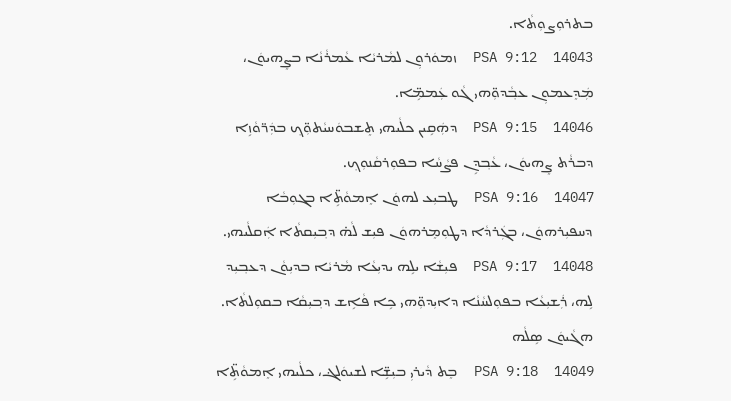ܒܬܪܘܼܨܘܼܬܵ‌ܐ.
14043  PSA 9:12  ܙܡܘܿܪܘܼܢ ܠܡܵܪܝܵܐ ܥܵܡܪܵܢܵܐ ܒܨܸܗܝܘܿܢ، ܡܲܕܸܥܡܘܼܢ ܥܒ݂ܵܕܘܼ̈ܗ‌ܝ ܓܵܘ ܥܲܡܡܹ̈ܐ.
14046  PSA 9:15  ܕܗܲܩܹܝܢ ܟܠܵܝܗ‌ܝ ܬܸܫܒܘܿܚܝܵܬܘܼ̈ܟ݂ ܒܕܲܪ̈ܘܵܙܹܐ ܕܒܪܵܬ ܨܸܗܝܘܿܢ، ܥܵܒ݂ܕܹܢ ܦܨܵܚܵܐ ܒܦܘܼܪܩܵܢܘܼܟ݂.
14047  PSA 9:16  ܛܒܝܼܥ ܠܗܘܿܢ ܐܸܡܘܵܬܹ̈‌ܐ ܒܓܘܼܒܵܐ ܕܚܦܝܼܪܗܘܿܢ، ܒܓܲܪܕܵܐ ܕܛܘܼܡܸܪܗܘܿܢ ܦܝܼܫ ܠܵܗ̇ ܕܒ݂ܝܼܩܬܵ‌ܐ ܐܲܩܠܵܝܗ‌ܝ.
14048  PSA 9:17  ܦܝܼܫܵܐ ܝܠܹܗ ܝܕܝܼܥܵܐ ܡܵܪܝܵܐ ܒܕܝܼܘܵܢ ܕܥܒ݂ܝܼܕ ܠܹܗ، ܪܲܫܝܼܥܵܐ ܒܦܘܼܠܚܵܢܵܐ ܕܐܝܼܕܘܼ̈ܗ‌ܝ ܟܹܐ ܦܵܐܹܫ ܕܒ݂ܝܼܩܵܐ ܒܩܘܼܠܬܵ‌ܐ. ܗܓܵܝܘܿܢ ܣܹܠܵܗ
14049  PSA 9:18  ܒܸܬ ܕܵܝܪܝܼ ܒܝܼܫܹ̈ܐ ܠܫܝܘܿܠܔ، ܟܠܵܝܗ‌ܝ ܐܸܡܘܵܬܹ̈‌ܐ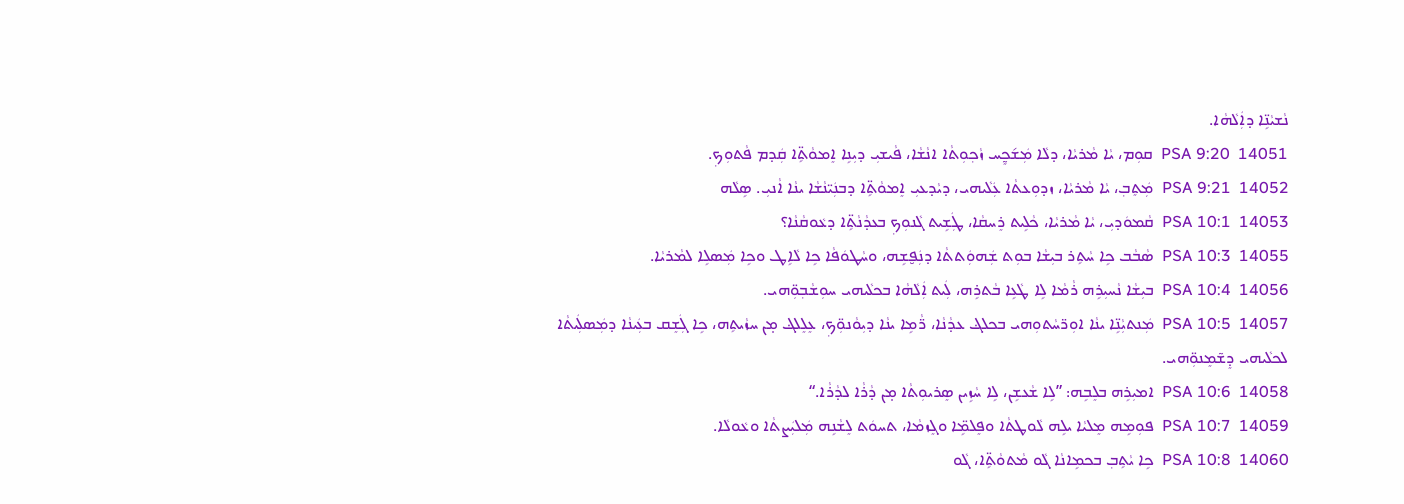ܢܵܫܝܵܢܹ̈ܐ ܕܐܲܠܵܗܵܐ.
14051  PSA 9:20  ܩܘܼܡ، ܝܵܐ ܡܵܪܝܵܐ، ܕܠܵܐ ܡܲܫ݇ܟ̰ܸܚ ܙܵܟ݂ܘܼܬܵ‌ܐ ܐܢܵܫܵܐ، ܦܵܝܫܝܼ ܕܝܼܢܹܐ ܐܸܡܘܵܬܹ̈‌ܐ ܩܲܕܡ ܦܵܬܘܼܟ݂.
14052  PSA 9:21  ܡܲܬܸܒ݂، ܝܵܐ ܡܵܪܝܵܐ، ܙܕܘܼܥܬܵ‌ܐ ܥܲܠܵܝܗ‌ܝ، ܕܝܵܕܥܝܼ ܐܸܡܘܵܬܹ̈‌ܐ ܕܒܢܲܝ̈ܢܵܫܵܐ ܝܢܵܐ ܐܵܢܝܼ. ܣܹܠܵܗ
14053  PSA 10:1  ܩܵܡܘܿܕܝܼ، ܝܵܐ ܡܵܪܝܵܐ، ܟܵܠܹܝܬ ܪܸܚܩܵܐ، ܛܲܫܹܝܬ ܓܵܢܘܼܟ݂ ܒܥܕܵܢܵܬܹ̈‌ܐ ܕܥܵܘܩܵܢܵܐ؟
14055  PSA 10:3  ܣܵܒܵܒ ܟܹܐ ܚܵܬܹܪ ܒܝܼܫܵܐ ܒܘܼܬ ܫܲܗܘܲܬܬܵ‌ܐ ܕܢܲܦ̮ܫܹܗ، ܘܚܵܛܘܿܦܵܐ ܟܹܐ ܠܵܐܹܛ ܘܟܹܐ ܡܲܣܠܹܐ ܠܡܵܪܝܵܐ.
14056  PSA 10:4  ܒܝܼܫܵܐ ܢܵܚܝܼܪܹܗ ܪܵܡܵܐ ܠܹܐ ܛܵܥܹܐ ܒܵܬܪܹܗ، ܠܲܝܬ ܐܲܠܵܗܵܐ ܒܟܠܵܝܗ‌ܝ ܚܘܼܫܵܒ݂ܘܼ̈ܗ‌ܝ.
14057  PSA 10:5  ܡܲܢܬܝܼܵܢܹ̈ܐ ܝܢܵܐ ܐܘܼܪ̈ܚܵܬܘܼܗ‌ܝ ܒܟܠܔ ܥܕܵܢܵܐ، ܪ̈ܵܡܹܐ ܝܢܵܐ ܕܝܼܘܵܢܘܼ̈ܟ݂، ܥܸܠܸܠܔ ܡ̣ܢ ܚܙܵܝܬܹܗ، ܟܹܐ ܓܲܫܸܩ ܒܥܲܝܢܵܐ ܕܡܲܣܠܲܝܬܵ‌ܐ ܠܟܠܵܝܗ‌ܝ ܕܸܫ̃ܡܸܢܘܼ̈ܗ‌ܝ.
14058  PSA 10:6  ܐܡܝܼܪܹܗ ܒܠܸܒܹܗ: ”ܠܹܐ ܫܵܥܫܹܢ، ܠܹܐ ܚܵܙܹܝܢ ܣܸܪܝܘܼܬܵ‌ܐ ܡ̣ܢ ܕܵܪܵܐ ܠܕܵܪܵܐ.“
14059  PSA 10:7  ܦܘܼܡܹܗ ܡܸܠܝܵܐ ܝܠܹܗ ܠܵܘܛܬܵ‌ܐ ܘܦܸܠܡܹ̈ܐ ܘܓܸܙܡܵܐ، ܬܚܘܿܬ ܠܸܫܵܢܹܗ ܡܲܠܝܲܨܬܵ‌ܐ ܘܥܵܘܠܵܐ.
14060  PSA 10:8  ܟܹܐ ܝܵܬܹܒ݂ ܒܟܡܹܐܢܵܐ ܓܵܘ ܡܵܬܘܵܬܹ̈‌ܐ، ܓܵܘ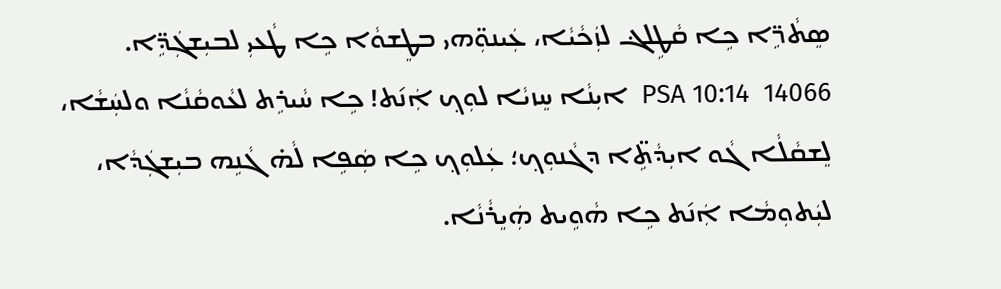ܣܸܬܵܪܹ̈ܐ ܟܹܐ ܩܵܛܹܠܔ ܠܙܲܟܵܝܵܐ، ܥܲܝܢܘܼ̈ܗ‌ܝ ܒܛܸܫܘܵܐ ܟܹܐ ܛܵܥܝܼ ܠܒܝܼܫܓܲܕܹ̈ܐ.
14066  PSA 10:14  ܐܝܼܢܵܐ ܚܸܙܝܵܐ ܠܘܼܟ݂ ܐܲܢ݇ܬ! ܟܹܐ ܚܵܝܪܹܬ ܠܥܵܘܩܵܢܵܐ ܘܠܚܲܫܵܐ، ܠܸܫܩܵܠܵܐ ܓܵܘ ܐܝܼܕܵܬܹ̈‌ܐ ܕܓܵܢܘܼܟ݂؛ ܥܲܠܘܼܟ݂ ܟܹܐ ܣܲܦܹܐ ܠܵܗ̇ ܓܵܢܹܗ ܒܝܼܫܓܲܕܵܐ، ܠܝܲܬܘܼܡܵܐ ܐܲܢ݇ܬ ܟܹܐ ܗܵܘܹܝܬ ܗܲܝܸܪܵܢܵܐ.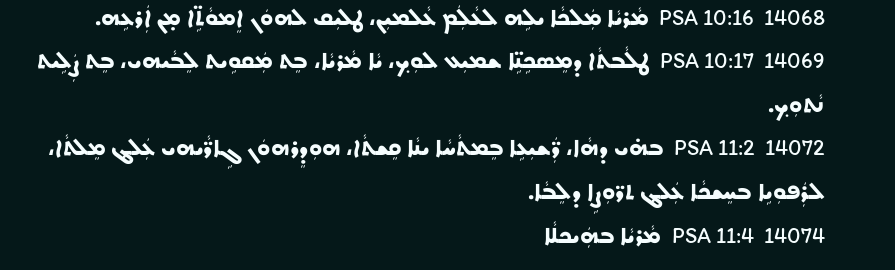14068  PSA 10:16  ܡܵܪܝܵܐ ܡܲܠܟܵܐ ܝܠܹܗ ܠܥܵܠܲܡ ܥܵܠܡܝܼܢ، ܛܠܝܼܩ ܠܗܘܿܢ ܐܸܡܘܵܬܹ̈‌ܐ ܡ̣ܢ ܐܲܪܥܹܗ.
14069  PSA 10:17  ܛܠܵܒܬܵ‌ܐ ܕܡܸܣܟܹܢܹ̈ܐ ܫܡܝܼܥ ܠܘܼܟ݂، ܝܵܐ ܡܵܪܝܵܐ، ܒܸܬ ܡܲܩܘܹܝܬ ܠܸܒܵܝܗ‌ܝ، ܒܸܬ ܨܲܠܹܝܬ ܢܵܬܘܼܟ݂.
14072  PSA 11:2  ܒܗ̇ܝ ܕܗܵܐ، ܪ̈ܲܫܝܼܥܹܐ ܒܸܡܬܵܚܵܐ ܝܢܵܐ ܩܸܫܬܵ‌ܐ، ܗܘܼܕܸܪܗܘܿܢ ܓܹܐܪ̈ܵܝܗ‌ܝ ܥܲܠܔ ܡܸܠܬܵ‌ܐ، ܠܪܲܦܘܼܝܹܐ ܒܚܸܫܟܵܐ ܥܲܠܔ ܬܪ̈ܘܼܨܹܐ ܕܠܸܒܵܐ.
14074  PSA 11:4  ܡܵܪܝܵܐ ܒܗܲܝܟܠܵܐ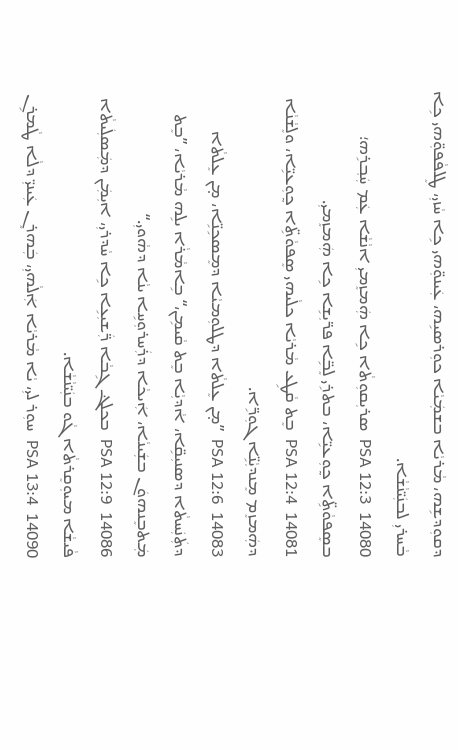ܕܩܘܼܕܫܹܗ، ܡܵܪܝܵܐ ܒܫܡܲܝܵܐ ܟܘܼܪܣܝܹܗ، ܥܲܝܢܘܼ̈ܗ‌ܝ ܟܹܐ ܚܵܙܝܼ، ܛܸܠܦܵܦܘܼ̈ܗ‌ܝ ܟܹܐ ܒܵܚܪܝܼ ܠܒܢܲܝ̈ܢܵܫܵܐ.
14080  PSA 12:3  ܣܪܝܼܩܘܼܬܵ‌ܐ ܟܹܐ ܗܲܡܙܸܡܝܼ ܐܢܵܫܵܐ ܥܲܡ ܚܲܒ݂ܪܹܗ؛ ܒܣܸܦܘܵܬܹ̈‌ܐ ܟ̰ܘܼܥܝܹ̈ܐ، ܒܬܪܹܝ ܠܸܒܹ̈ܐ ܦܪ̈ܝܼܫܹܐ ܟܹܐ ܗܲܡܙܸܡܝܼ.
14081  PSA 12:4  ܒܸܬ ܩܵܛܹܥ ܡܵܪܝܵܐ ܟܠܵܝܗ‌ܝ ܣܸܦܘܵܬܹ̈‌ܐ ܟ̰ܘܼܥܝܹ̈ܐ، ܘܠܸܫܵܢܵܐ ܕܗܲܡܙܸܡ ܡܸܢܕܝܼܵܢܹ̈ܐ ܓܘܼܪܹ̈ܐ.
14083  PSA 12:6  ”ܡ̣ܢ ܥܸܠܬܵ‌ܐ ܕܛܠܘܼܡܝܵܐ ܕܡܸܣܟܹܢܹ̈ܐ، ܡ̣ܢ ܥܸܠܬܵ‌ܐ ܕܬܲܢܲܚܬܵ‌ܐ ܕܣܢܝܼܩܹ̈ܐ، ܐܵܕܝܼܵܐ ܒܸܬ ܩܵܝܡܹܢ،“ ܒܹܐܡܵܪܵܐ ܝܠܹܗ ܡܵܪܝܵܐ، ”ܒܸܬ ܡܲܬܒܸܢܗܘܿܢ ܒܫܲܝܢܵܐ، ܐܲܝܟܵܐ ܕܪܲܚܪܘܼܚܹܐ ܝܢܵܐ ܕܗܵܘܝܼ.“
14086  PSA 12:9  ܒܟܠܔ ܓܹܒܵܐ ܪ̈ܲܫܝܼܥܹܐ ܟܹܐ ܚܵܕܪܝܼ، ܐܝܼܡܲܢ ܕܡܲܣܠܲܝܬܵ‌ܐ ܦܵܝܫܵܐ ܡܝܘܼܩܸܪܬܵ‌ܐ ܓܵܘ ܒܢܲܝ̈ܢܵܫܵܐ.
14090  PSA 13:4  ܚܘܼܪ ܠܝܼ، ܝܵܐ ܡܵܪܝܵܐ ܐܲܠܵܗ‌ܝܼ، ܒܲܗܪܸܢ ܥܲܝܢܝܼ̈ ܕܠܵܐ ܛܵܡܪܹܢ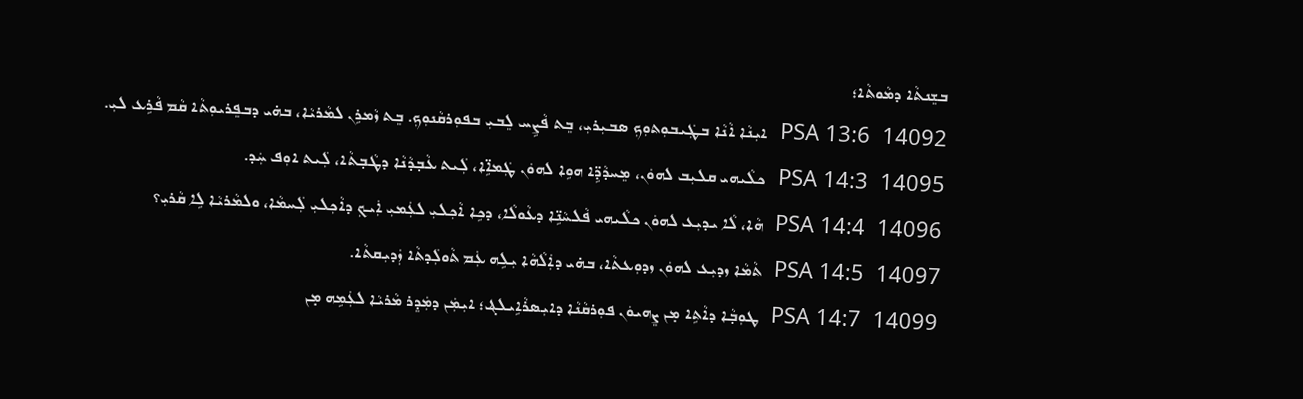ܒܫܸܢܬܵ‌ܐ ܕܡܵܘܬܵ‌ܐ؛
14092  PSA 13:6  ܐܝܼܢܵܐ ܐܵܢܵܐ ܒܛܲܝܒܘܼܬܘܼܟ݂ ܣܒܝܼܪܝܼ، ܒܸܬ ܦܵܨܹܚ ܠܸܒܝܼ ܒܦܘܼܪܩܵܢܘܼܟ݂. ܒܸܬ ܙܵܡܪܹܢ ܠܡܵܪܝܵܐ، ܒܗ̇ܝ ܕܒܦܸܪܝܘܼܬܵ‌ܐ ܩܵܡ ܦܵܪܹܥ ܠܝܼ.
14095  PSA 14:3  ܟܠܵܝܗ‌ܝ ܩܠܝܼܒ ܠܗܘܿܢ، ܡܸܚܕܵܕܹ̈ܐ ܗܘܹܐ ܠܗܘܿܢ ܛܲܡܐܹ̈ܐ، ܠܲܝܬ ܥܵܒ݂ܕܵܢܵܐ ܕܛܵܒ݂ܬܵ‌ܐ، ܠܲܝܬ ܐܘܼܦ ܚܲܕ.
14096  PSA 14:4  ܗܵܐ، ܠܵܐ ܝܕܝܼܥ ܠܗܘܿܢ ܟܠܵܝܗ‌ܝ ܦܵܠܚܵܢܹ̈ܐ ܕܥܵܘܠܵܐ، ܕܟܹܐ ܐܵܟ݂ܠܝܼ ܠܥܲܡܝܼ ܐܲܝܟ݂ ܕܐܵܟ݂ܠܝܼ ܠܲܚܡܵܐ، ܘܠܡܵܪܝܵܐ ܠܹܐ ܩܵܪܝܼ؟
14097  PSA 14:5  ܬܵܡܵܐ ܙܕܝܼܥ ܠܗܘܿܢ ܙܕܘܼܥܬܵ‌ܐ، ܒܗ̇ܝ ܕܐܲܠܵܗܵܐ ܝܼܠܹܗ ܥܲܡ ܬܵܘܠܲܕܬܵ‌ܐ ܙܲܕܝܼܩܬܵ‌ܐ.
14099  PSA 14:7  ܛܘܼܒ݂ܵܐ ܕܐܵܬܹ‌ܐ ܡ̣ܢ ܨܸܗܝܘܿܢ ܦܘܼܪܩܵܢܵܐ ܕܐܝܼܣܪܵܐܹܝܠܔ؛ ܐܝܼܡܲܢ ܕܡܲܕܸܪ ܡܵܪܝܵܐ ܠܥܲܡܹܗ ܡ̣ܢ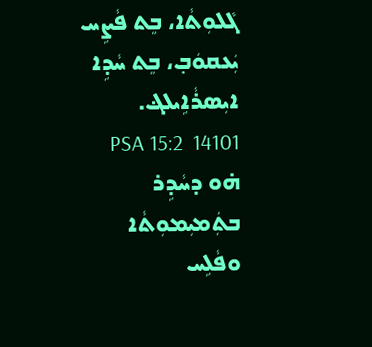ܓܵܠܘܼܬܵ‌ܐ، ܒܸܬ ܦܵܨܹܚ ܝܲܥܩܘܿܒ݂، ܒܸܬ ܚܵܕܹܐ ܐܝܼܣܪܵܐܹܝܠܔ.
14101  PSA 15:2  ܗ̇ܘ ܕܚܵܕܹܪ ܒܬܲܡܝܼܡܘܼܬܵ‌ܐ ܘܦܵܠܹܚ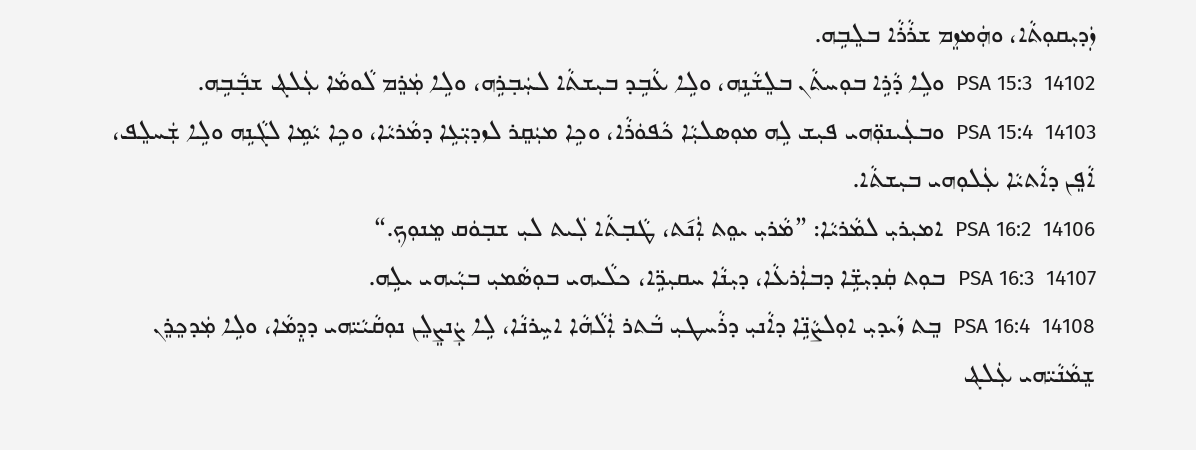ܙܲܕܝܼܩܘܼܬܵ‌ܐ، ܘܗܲܡܙܸܡ ܫܪܵܪܵܐ ܒܠܸܒܹܗ.
14102  PSA 15:3  ܘܠܹܐ ܕܵܪܹܐ ܒܘܼܚܬܵܢ ܒܠܸܫܵܢܹܗ، ܘܠܹܐ ܥܵܒܹܕ ܒܝܼܫܬܵ‌ܐ ܠܚܲܒ݂ܪܹܗ، ܘܠܹܐ ܡܲܪܸܡ ܠܵܘܡܵܐ ܥܲܠܔ ܫܒ݂ܵܒܹܗ.
14103  PSA 15:4  ܘܒܥܲܝܢܘܼ̈ܗ‌ܝ ܦܝܼܫ ܠܹܗ ܡܘܼܣܠܝܼܵܐ ܟܵܦܘܿܪܵܐ، ܘܟܹܐ ܡܝܲܩܸܪ ܠܙܕܝܼ̈ܥܹܐ ܕܡܵܪܝܵܐ، ܘܟܹܐ ܝܵܡܹܐ ܠܓܵܢܹܗ ܘܠܹܐ ܫܲܚܠܸܦ، ܐܵܦܸܢ ܕܐܵܬܝܵܐ ܥܲܠܘܼܗ‌ܝ ܒܝܼܫܬܵ‌ܐ.
14106  PSA 16:2  ܐܡܝܼܪܝܼ ܠܡܵܪܝܵܐ: ”ܡܵܪܝܼ ܝܘܸܬ ܐܲܢ݇ܬ، ܛܵܒ݂ܬܵ‌ܐ ܠܲܝܬ ܠܝܼ ܫܒ݂ܘܿܩ ܡܸܢܘܼܟ݂.“
14107  PSA 16:3  ܒܘܼܬ ܩܲܕܝܼܫܹ̈ܐ ܕܒܐܲܪܥܵܐ، ܕܝܼܢܵܐ ܚܩܝܼܪܹ̈ܐ، ܟܠܵܝܗ‌ܝ ܒܘܼܣܵܡܝܼ ܒܝܼܵܝܗ‌ܝ ܝܠܹܗ.
14108  PSA 16:4  ܒܸܬ ܙܵܝܕܝܼ ܐܘܼܠܨܵܢܹ̈ܐ ܕܐܵܢܝܼ ܕܪܵܚܛܝܼ ܒܵܬܪ ܐܲܠܵܗܵܐ ܐܚܹܪܢܵܐ، ܠܹܐ ܨܲܢܨܸܠܸܢ ܢܘܼܩܵܝܵܝ̈ܗ‌ܝ ܕܕܸܡܵܐ، ܘܠܹܐ ܡܲܕܟܸܪܸܢ ܫܸܡܵܢܵܝ̈ܗ‌ܝ ܥܲܠܔ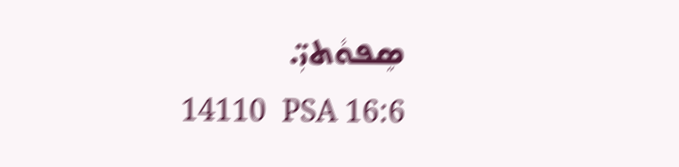ܣܸܦܘܵܬ‌ܝܼ̈.
14110  PSA 16:6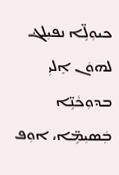ܟܝܘܼܠܹ̈ܐ ܢܦܝܼܠܔ ܠܗܘܿܢ ܐܸܠܝܼ ܒܕܘܼܟܵܢܹ̈ܐ ܒܲܣܝܼܡܹ̈ܐ، ܐܘܼܦ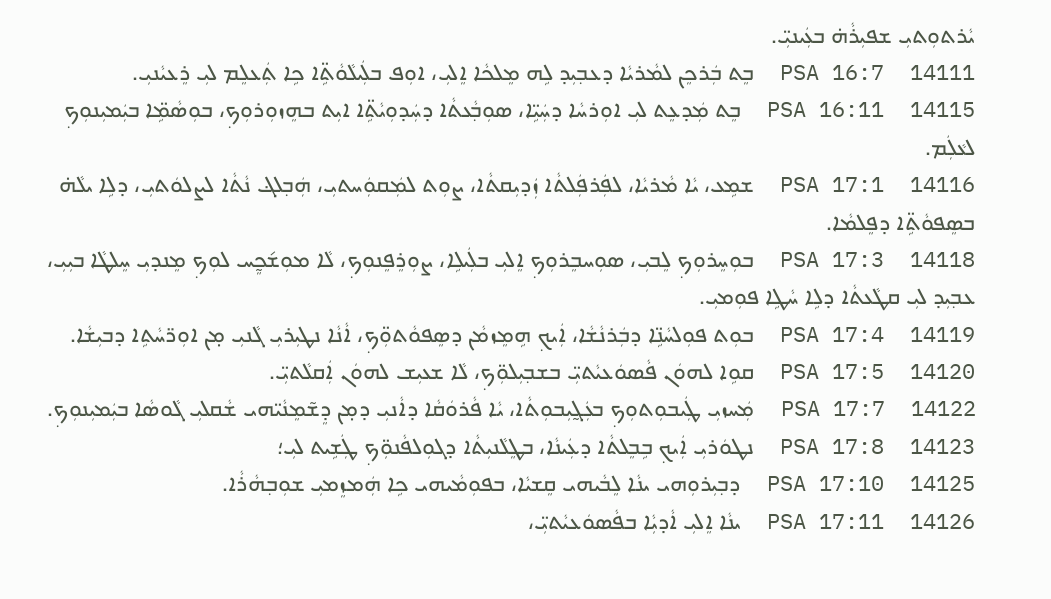ܝܵܪܬܘܼܬ‌ܝܼ ܫܦܝܼܪܵܗ̇ ܒܥܲܝܢܝܼ̈.
14111  PSA 16:7  ܒܸܬ ܒܲܪܟܸܢ ܠܡܵܪܝܵܐ ܕܥܒ݂ܝܼܕ ܠܹܗ ܡܸܠܟܵܐ ܐܸܠܝܼ، ܐܘܼܦ ܒܠܲܝܠܵܘܵܬܹ̈‌ܐ ܟܹܐ ܬܲܥܠܸܡ ܠܝܼ ܪܸܥܝܵܢܝܼ.
14115  PSA 16:11  ܒܸܬ ܡܲܕܥܸܬ ܠܝܼ ܐܘܼܪܚܵܐ ܕܚܲܝܹ̈ܐ، ܣܘܼܒ݂ܵܥܬܵ‌ܐ ܕܚܲܕܘܼܝܵܬܹ̈‌ܐ ܐܝܼܬ ܒܗܸܙܘܼܪܘܼܟ݂، ܒܘܼܣܵܡܹ̈ܐ ܒܝܲܡܝܼܢܘܼܟ݂ ܠܥܵܠܲܡ.
14116  PSA 17:1  ܫܡܹܥ، ܝܵܐ ܡܵܪܝܵܐ، ܠܦܲܪܦܲܠܬܵ‌ܐ ܙܲܕܝܼܩܬܵ‌ܐ، ܨܘܼܬ ܠܡܲܩܘܲܚܬ‌ܝܼ، ܗܲܒ݂ܠܔ ܢܵܬܵ‌ܐ ܠܨܠܘܿܬ‌ܝܼ، ܕܠܹܐ ܝܠܵܗ̇ ܒܣܸܦܘܵܬܹ̈‌ܐ ܕܦܸܠܡܵܐ.
14118  PSA 17:3  ܒܘܼܚܸܪܘܼܟ݂ ܠܸܒܝܼ، ܣܘܼܚܒܸܪܘܼܟ݂ ܐܸܠܝܼ ܒܠܲܝܠܹܐ، ܨܘܼܪܸܦܸܢܘܼܟ݂، ܠܵܐ ܡܘܼܫ݇ܟ̰ܸܚ ܠܘܼܟ݂ ܡܸܢܕܝܼ ܚܸܠܛܵܐ ܒܝܼܝܼ، ܥܒ݂ܝܼܕ ܠܝܼ ܩܛܵܥܬܵ‌ܐ ܕܠܹܐ ܚܵܛܹܐ ܦܘܼܡܝܼ.
14119  PSA 17:4  ܒܘܼܬ ܦܘܼܠܚܵܢܹ̈ܐ ܕܒܲܪܢܵܫܵܐ، ܐܲܝܟ݂ ܗܹܡܸܙܡܵܢ ܕܣܸܦܘܵܬܘܼ̈ܟ݂، ܐܵܢܵܐ ܢܛܝܼܪܝܼ ܓܵܢܝܼ ܡ̣ܢ ܐܘܼܪ̈ܚܵܬܹ‌ܐ ܕܒܝܼܫܵܐ.
14120  PSA 17:5  ܩܘܹܐ ܠܗܘܿܢ ܦܵܣܘܿܥܝܵܬ‌ܝܼ̈ ܒܫܒ݂ܝܼܠܘܼ̈ܟ݂، ܠܵܐ ܫܥܝܼܫ ܠܗܘܿܢ ܐܲܩܠܵܬ‌ܝܼ̈.
14122  PSA 17:7  ܡܲܚܙܝܼ ܛܲܝܒܘܼܬܘܼܟ݂ ܒܥܲܓ̰ܝܼܒܘܼܬܵ‌ܐ، ܝܵܐ ܦܵܪܘܿܩܵܐ ܕܐܵܢܝܼ ܕܡ̣ܢ ܕܸܫ̃ܡܸܢܵܝ̈ܗ‌ܝ ܫܵܩܠܝܼ ܓܵܘܣܵܐ ܒܝܲܡܝܼܢܘܼܟ݂.
14123  PSA 17:8  ܢܛܘܿܪܝܼ ܐܲܝܟ݂ ܒܹܒܸܠܬܵ‌ܐ ܕܥܲܝܢܵܐ، ܒܛܸܠܵܢܝܼܬܵ‌ܐ ܕܓܘܼܠܦܵܢܘܼ̈ܟ݂ ܛܲܫܹܝܬ ܠܝܼ؛
14125  PSA 17:10  ܕܒ݂ܝܼܪܘܼܗ‌ܝ ܝܢܵܐ ܠܸܒܵܝܗ‌ܝ ܩܸܫܝܵܐ، ܒܦܘܼܡܵܝܗ‌ܝ ܟܹܐ ܗܲܡܙܸܡܝܼ ܫܘܼܒ݂ܗܵܪܵܐ.
14126  PSA 17:11  ܝܢܵܐ ܐܸܠܝܼ ܐܵܕܝܼܵܐ ܒܦܵܣܘܿܥܝܵܬ‌ܝܼ̈،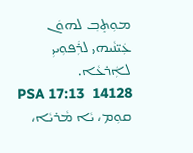ܡܘܼܬܸܒ݂ ܠܗܘܿܢ ܥܲܝ̈ܢܵܝܗ‌ܝ ܠܪܲܦܘܼܝܝܼ ܠܐܲܪܥܵܐ.
14128  PSA 17:13  ܩܘܼܡ، ܝܵܐ ܡܵܪܝܵܐ،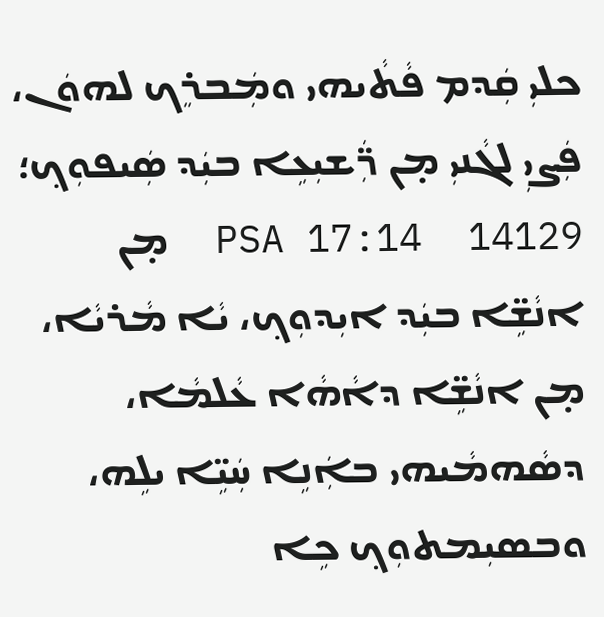ܟܠܝܼ ܩܲܕܡ ܦܵܬܵܝܗ‌ܝ ܘܡܲܒܪܸܟ ܠܗܘܿܢ، ܦܲܨܝܼ ܠܓܵܢܝܼ ܡ̣ܢ ܪ̈ܲܫܝܼܥܹܐ ܒܝܲܕ ܣܲܝܦܘܼܟ݂؛
14129  PSA 17:14  ܡ̣ܢ ܐܢܵܫܹ̈ܐ ܒܝܲܕ ܐܝܼܕܘܼܟ݂، ܝܵܐ ܡܵܪܝܵܐ، ܡ̣ܢ ܐܢܵܫܹ̈ܐ ܕܐܵܗܵܐ ܥܵܠܡܵܐ، ܕܣܵܗܡܵܝܗ‌ܝ ܒܐܲܢܹܐ ܚܲܝܹ̈ܐ ܝܠܹܗ، ܘܒܣܝܼܡܬܘܼܟ݂ ܟܹܐ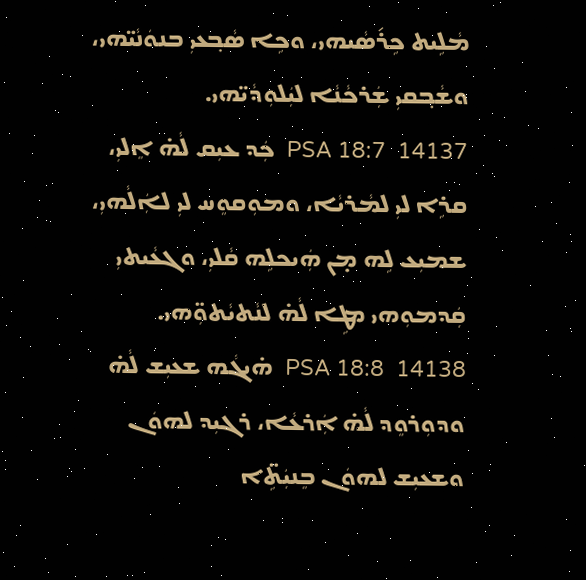ܡܵܠܹܝܬ ܟܹܪ݇ܣܵܝܗ‌ܝ، ܘܟܹܐ ܣܵܒ݂ܥܝܼ ܒܢܘܿܢܵܝ̈ܗ‌ܝ، ܘܫܵܒ݂ܩܝܼ ܫܲܪܟܵܢܵܐ ܠܝܲܠܘܼܕܵܝ̈ܗ‌ܝ.
14137  PSA 18:7  ܟܲܕ ܥܝܼܩ ܠܵܗ̇ ܐܸܠܝܼ، ܩܪܹܐ ܠܝܼ ܠܡܵܪܝܵܐ، ܘܡܘܼܩܘܸܚ ܠܝܼ ܠܐܲܠܵܗ‌ܝܼ، ܫܡܝܼܥ ܠܹܗ ܡ̣ܢ ܗܲܝܟܠܹܗ ܩܵܠܝܼ، ܘܓܥܵܝܬ‌ܝܼ ܩܲܕܡܘܼܗ‌ܝ ܡܛܹܐ ܠܵܗ̇ ܠܢܵܬܝܵܬܘܼ̈ܗ‌ܝ.
14138  PSA 18:8  ܗ̇ܝܓܵܗ ܫܥܝܼܫ ܠܵܗ̇ ܘܕܘܼܪܘܸܕ ܠܵܗ̇ ܐܲܪܥܵܐ، ܪܓܝܼܕ ܠܗܘܿܢ ܘܫܥܝܼܫ ܠܗܘܿܢ ܒܸܢܝܲܬܹ̈‌ܐ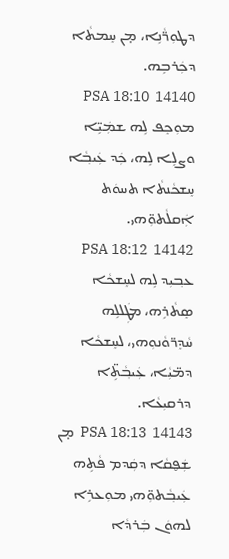ܕܛܘܼܪ̈ܵܢܹܐ، ܡ̣ܢ ܚܸܡܬܵ‌ܐ ܕܟܲܪܒܹܗ.
14140  PSA 18:10  ܡܘܼܟܸܦ ܠܹܗ ܫܡܲܝܹ̈ܐ ܘܨܠܹܐ ܠܹܗ، ܟܲܕ ܥܲܝܒ݂ܵܐ ܚܸܫܟܵܢܬܵ‌ܐ ܬܚܘܿܬ ܐܲܩܠܵܬܘܼ̈ܗ‌ܝ.
14142  PSA 18:12  ܥܒ݂ܝܼܕ ܠܹܗ ܠܚܸܫܟܵܐ ܣܸܬܵܪܹܗ، ܡܛܲܠܠܹܗ ܚܵܕܸܪ̈ܘܵܢܘܼܗ‌ܝ، ܠܚܸܫܟܵܐ ܕܡ̈ܝܼܵܐ، ܥܲܝܒ݂ܵܬܹ̈‌ܐ ܕܪܩܝܼܥܵܐ.
14143  PSA 18:13  ܡ̣ܢ ܫܲܦ̮ܩܵܐ ܕܩܲܕܡ ܦܵܬܹܗ ܥܲܝܒ݂ܵܬܘܼ̈ܗ‌ܝ ܡܘܼܥܪܹܐ ܠܗܘܿܢ ܒܲܪܕܵܐ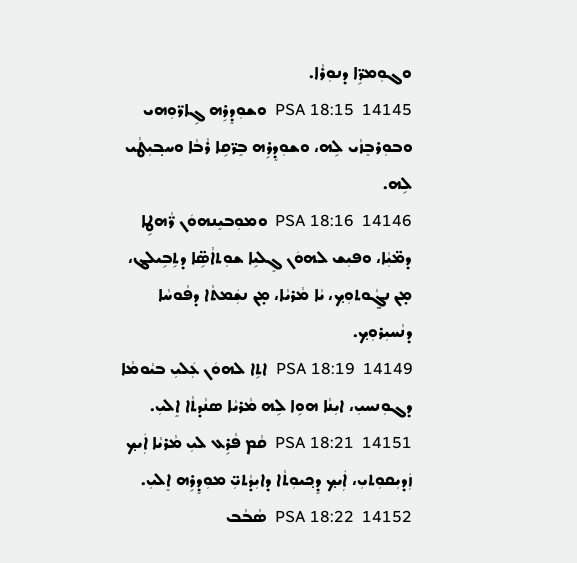ܘܓܘܼܡܪܹ̈ܐ ܕܢܘܼܪܵܐ.
14145  PSA 18:15  ܘܫܘܼܕܸܪܹܗ ܓܹܐܪ̈ܘܼܗ‌ܝ ܘܒܘܼܪܒܸܙܵܝ ܠܹܗ، ܘܫܘܼܕܸܪܹܗ ܒܸܪ̈ܩܹܐ ܪܵܒܵܐ ܘܚܒ݂ܝܼܛܵܝ ܠܹܗ.
14146  PSA 18:16  ܘܡܘܼܒܝܸܢܗܘܿܢ ܪ̈ܵܗܛܹܐ ܕܡ̈ܝܼܵܐ، ܘܦܝܼܫ ܠܗܘܿܢ ܓܸܠܝܹܐ ܫܘܼܬܐܵܣܹ̈ܐ ܕܬܹܒܹܝܠܔ، ܡ̣ܢ ܢܓ̰ܵܘܬܘܼܟ݂، ܝܵܐ ܡܵܪܝܵܐ، ܡ̣ܢ ܢܫܲܡܬܵ‌ܐ ܕܦܵܘܚܵܐ ܕܢܵܚܝܼܪܘܼܟ݂.
14149  PSA 18:19  ܐܬܹ‌ܐ ܠܗܘܿܢ ܥܲܠܝܼ ܒܝܵܘܡܵܐ ܕܓܘܼܢܚܝܼ، ܐܝܼܢܵܐ ܗܘܹܐ ܠܹܗ ܡܵܪܝܵܐ ܣܢܵܕܬܵ‌ܐ ܐܸܠܝܼ.
14151  PSA 18:21  ܩܵܡ ܦܵܪܹܥ ܠܝܼ ܡܵܪܝܵܐ ܐܲܝܟ݂ ܙܲܕܝܼܩܘܼܬ‌ܝܼ، ܐܲܝܟ݂ ܕܸܟ݂ܝܘܼܬܵ‌ܐ ܕܐܝܼܕܵܬ‌ܝܼ̈ ܡܘܼܕܸܪܹܗ ܐܸܠܝܼ.
14152  PSA 18:22  ܣܵܒܵܒ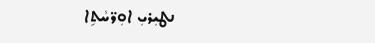ܢܛܝܼܪܝܼ ܐܘܼܪ̈ܚܵܬܹ‌ܐ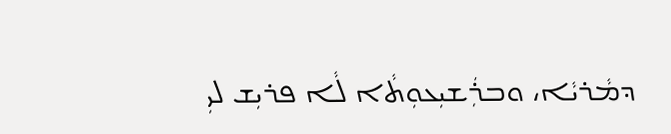ܕܡܵܪܝܵܐ، ܘܒܪܲܫܝܼܥܘܼܬܵ‌ܐ ܠܵܐ ܦܪܝܼܫ ܠܝܼ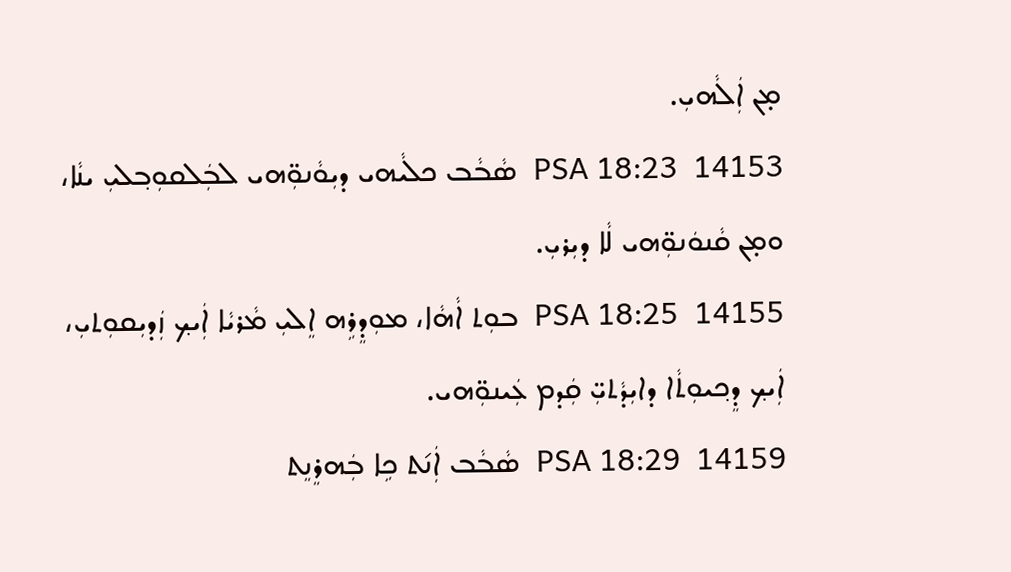ܡ̣ܢ ܐܲܠܵܗ‌ܝܼ.
14153  PSA 18:23  ܣܵܒܵܒ ܟܠܵܝܗ‌ܝ ܕܝܼܘܵܢܘܼ̈ܗ‌ܝ ܠܒܲܠܩܘܼܒ݂ܠܝܼ ܝܢܵܐ، ܘܡ̣ܢ ܩܵܢܘܿܢܘܼ̈ܗ‌ܝ ܠܵܐ ܕܝܼܪܝܼ.
14155  PSA 18:25  ܒܘܼܬ ܐܵܗܵܐ، ܡܘܼܕܸܪܹܗ ܐܸܠܝܼ ܡܵܪܝܵܐ ܐܲܝܟ݂ ܙܲܕܝܼܩܘܼܬ‌ܝܼ، ܐܲܝܟ݂ ܕܸܟ݂ܝܘܼܬܵ‌ܐ ܕܐܝܼܕܵܬ‌ܝܼ̈ ܩܲܕܡ ܥܲܝܢܘܼ̈ܗ‌ܝ.
14159  PSA 18:29  ܣܵܒܵܒ ܐܲܢ݇ܬ ܟܹܐ ܒܲܗܪܸܢܸܬ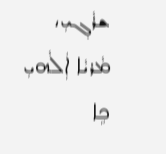ܫܪܵܓ݂ܝܼ، ܡܵܪܝܵܐ ܐܲܠܵܗ‌ܝܼ ܟܹܐ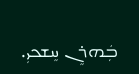ܒܲܗܪܸܢ ܚܸܫܟܝܼ.